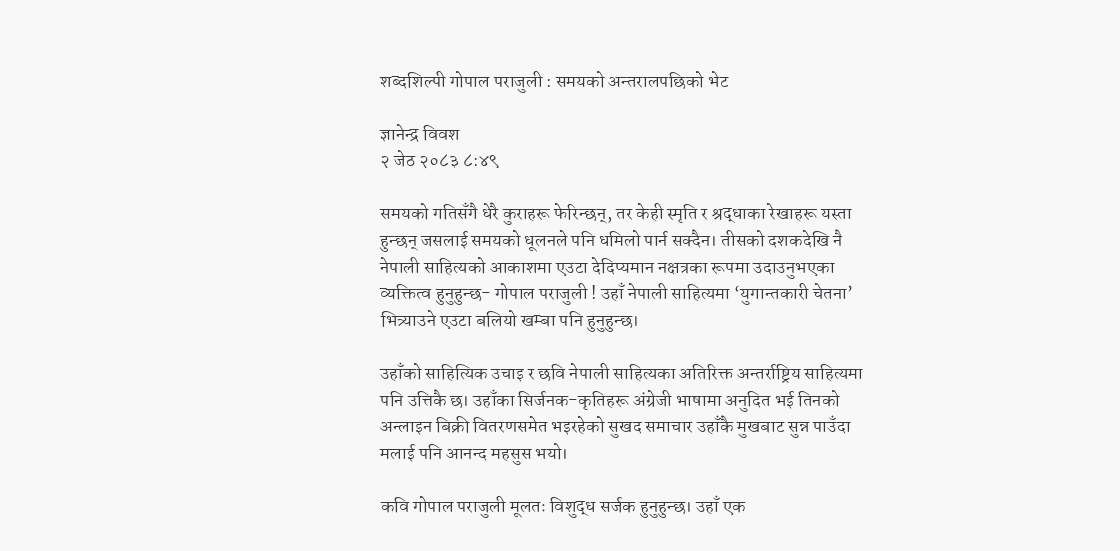शब्दशिल्पी गोपाल पराजुली : समयको अन्तरालपछिको भेट

ज्ञानेन्द्र विवश
२ जेठ २०८३ ८:४९

समयको गतिसँगै धेरै कुराहरू फेरिन्छन्, तर केही स्मृति र श्रद्धाका रेखाहरू यस्ता हुन्छन् जसलाई समयको धूलनले पनि धमिलो पार्न सक्दैन। तीसको दशकदेखि नै नेपाली साहित्यको आकाशमा एउटा देदिप्यमान नक्षत्रका रूपमा उदाउनुभएका व्यक्तित्व हुनुहुन्छ- गोपाल पराजुली ! उहाँ नेपाली साहित्यमा ‘युगान्तकारी चेतना’ भित्र्याउने एउटा बलियो खम्बा पनि हुनुहुन्छ।

उहाँको साहित्यिक उचाइ र छवि नेपाली साहित्यका अतिरिक्त अन्तर्राष्ट्रिय साहित्यमा पनि उत्तिकै छ। उहाँका सिर्जनक-कृतिहरू अंग्रेजी भाषामा अनुदित भई तिनको अन्लाइन बिक्री वितरणसमेत भइरहेको सुखद समाचार उहाँकै मुखबाट सुन्न पाउँदा मलाई पनि आनन्द महसुस भयो।

कवि गोपाल पराजुली मूलतः विशुद्ध सर्जक हुनुहुन्छ। उहाँ एक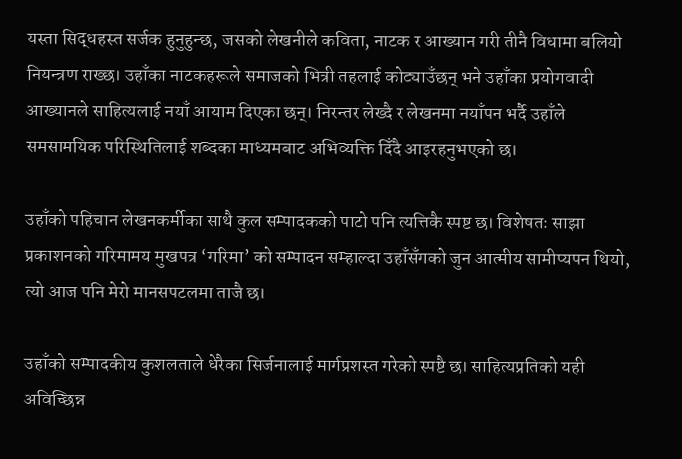यस्ता सिद्धहस्त सर्जक हुनुहुन्छ, जसको लेखनीले कविता, नाटक र आख्यान गरी तीनै विधामा बलियो नियन्त्रण राख्छ। उहाँका नाटकहरूले समाजको भित्री तहलाई कोट्याउँछन् भने उहाँका प्रयोगवादी आख्यानले साहित्यलाई नयाँ आयाम दिएका छन्। निरन्तर लेख्दै र लेखनमा नयाँपन भर्दै उहाँले समसामयिक परिस्थितिलाई शब्दका माध्यमबाट अभिव्यक्ति दिँदै आइरहनुभएको छ।

उहाँको पहिचान लेखनकर्मीका साथै कुल सम्पादकको पाटो पनि त्यत्तिकै स्पष्ट छ। विशेषतः साझा प्रकाशनको गरिमामय मुखपत्र ‘गरिमा’ को सम्पादन सम्हाल्दा उहाँसँगको जुन आत्मीय सामीप्यपन थियो, त्यो आज पनि मेरो मानसपटलमा ताजै छ।

उहाँको सम्पादकीय कुशलताले धेरैका सिर्जनालाई मार्गप्रशस्त गरेको स्पष्टै छ। साहित्यप्रतिको यही अविच्छिन्न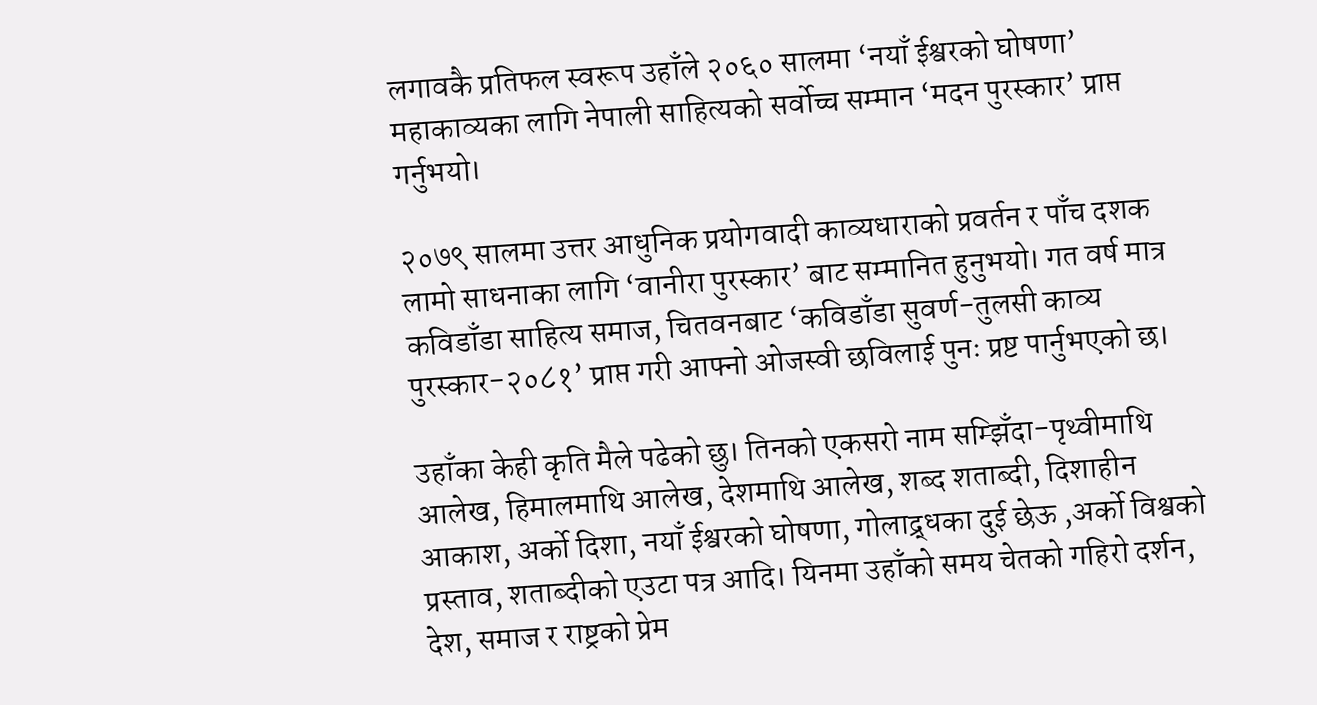लगावकै प्रतिफल स्वरूप उहाँले २०६० सालमा ‘नयाँ ईश्वरको घोषणा’ महाकाव्यका लागि नेपाली साहित्यको सर्वोच्च सम्मान ‘मदन पुरस्कार’ प्राप्त गर्नुभयो।

२०७९ सालमा उत्तर आधुनिक प्रयोगवादी काव्यधाराको प्रवर्तन र पाँच दशक लामो साधनाका लागि ‘वानीरा पुरस्कार’ बाट सम्मानित हुनुभयो। गत वर्ष मात्र कविडाँडा साहित्य समाज, चितवनबाट ‘कविडाँडा सुवर्ण-तुलसी काव्य पुरस्कार-२०८१’ प्राप्त गरी आफ्नो ओजस्वी छविलाई पुनः प्रष्ट पार्नुभएको छ।

उहाँका केही कृति मैले पढेको छु। तिनको एकसरो नाम सम्झिँदा-पृथ्वीमाथि आलेख, हिमालमाथि आलेख, देशमाथि आलेख, शब्द शताब्दी, दिशाहीन आकाश, अर्को दिशा, नयाँ ईश्वरको घोषणा, गोलाद्र्धका दुई छेऊ ,अर्को विश्वको प्रस्ताव, शताब्दीको एउटा पत्र आदि। यिनमा उहाँको समय चेतको गहिरो दर्शन, देश, समाज र राष्ट्रको प्रेम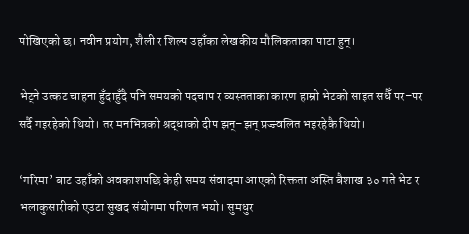पोखिएको छ। नवीन प्रयोग, शैली र शिल्प उहाँका लेखकीय मौलिकताका पाटा हुन्।

भेट्ने उत्कट चाहना हुँदाहुँदै पनि समयको पदचाप र व्यस्तताका कारण हाम्रो भेटको साइत सधैँ पर–पर सर्दै गइरहेको थियो। तर मनभित्रको श्रद्धाको दीप झन्–झन् प्रज्ज्वलित भइरहेकै थियो।

‘गरिमा’ बाट उहाँको अवकाशपछि केही समय संवादमा आएको रिक्तता अस्ति बैशाख ३० गते भेट र भलाकुसारीको एउटा सुखद संयोगमा परिणत भयो। सुमधुर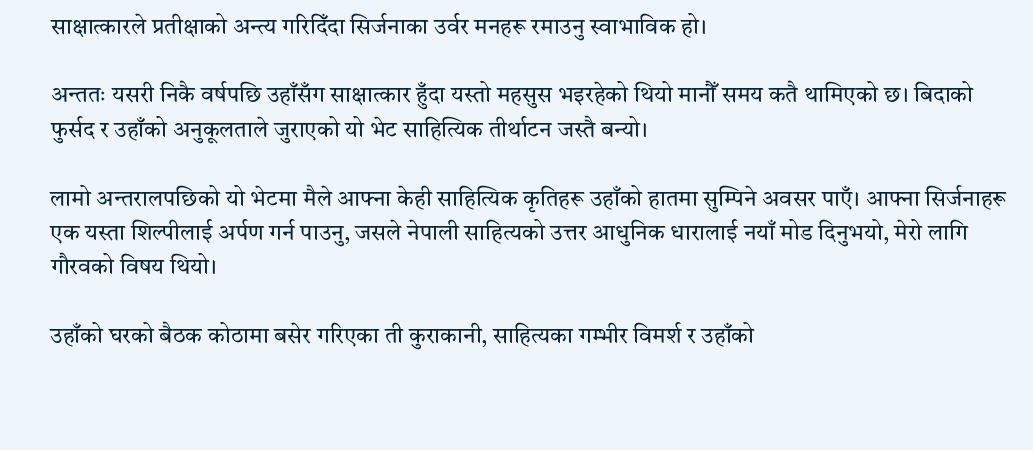साक्षात्कारले प्रतीक्षाको अन्त्य गरिदिँदा सिर्जनाका उर्वर मनहरू रमाउनु स्वाभाविक हो।

अन्ततः यसरी निकै वर्षपछि उहाँसँग साक्षात्कार हुँदा यस्तो महसुस भइरहेको थियो मानौँ समय कतै थामिएको छ। बिदाको फुर्सद र उहाँको अनुकूलताले जुराएको यो भेट साहित्यिक तीर्थाटन जस्तै बन्यो।

लामो अन्तरालपछिको यो भेटमा मैले आफ्ना केही साहित्यिक कृतिहरू उहाँको हातमा सुम्पिने अवसर पाएँ। आफ्ना सिर्जनाहरू एक यस्ता शिल्पीलाई अर्पण गर्न पाउनु, जसले नेपाली साहित्यको उत्तर आधुनिक धारालाई नयाँ मोड दिनुभयो, मेरो लागि गौरवको विषय थियो।

उहाँको घरको बैठक कोठामा बसेर गरिएका ती कुराकानी, साहित्यका गम्भीर विमर्श र उहाँको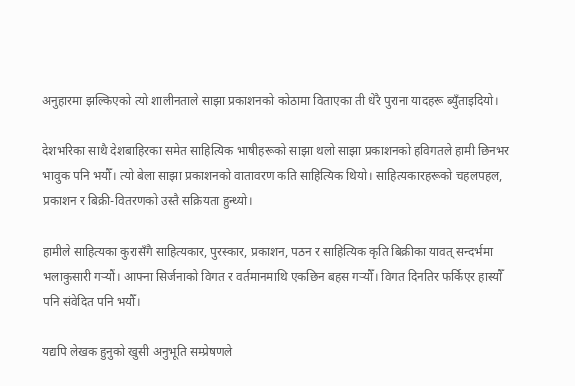अनुहारमा झल्किएको त्यो शालीनताले साझा प्रकाशनको कोठामा विताएका ती धेरै पुराना यादहरू ब्युँताइदियो।

देशभरिका साथै देशबाहिरका समेत साहित्यिक भाषीहरूको साझा थलो साझा प्रकाशनको हविगतले हामी छिनभर भावुक पनि भयौँ। त्यो बेला साझा प्रकाशनको वातावरण कति साहित्यिक थियो। साहित्यकारहरूको चहलपहल, प्रकाशन र बिक्री-वितरणको उस्तै सक्रियता हुन्थ्यो।

हामीले साहित्यका कुरासँगै साहित्यकार, पुरस्कार, प्रकाशन, पठन र साहित्यिक कृति बिक्रीका यावत् सन्दर्भमा भलाकुसारी गर्‍यौं। आफ्ना सिर्जनाको विगत र वर्तमानमाथि एकछिन बहस गर्‍यौँ। विगत दिनतिर फर्किएर हास्यौँ पनि संवेदित पनि भयौँ।

यद्यपि लेखक हुनुको खुसी अनुभूति सम्प्रेषणले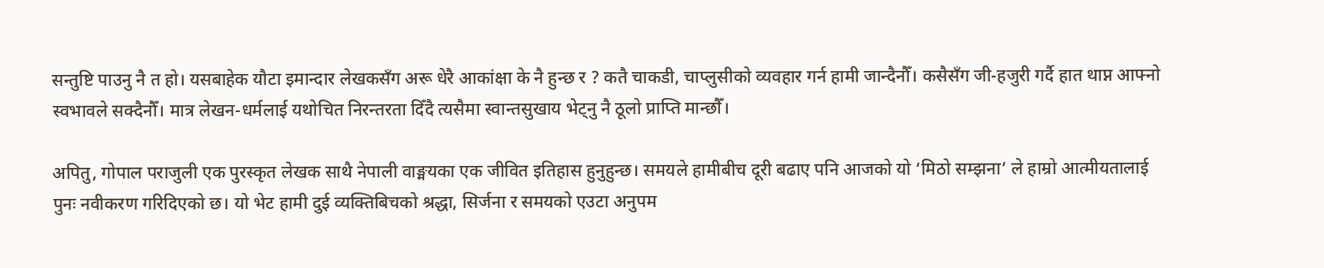सन्तुष्टि पाउनु नै त हो। यसबाहेक यौटा इमान्दार लेखकसँग अरू धेरै आकांक्षा के नै हुन्छ र ? कतै चाकडी, चाप्लुसीको व्यवहार गर्न हामी जान्दैनौँ। कसैसँग जी-हजुरी गर्दै हात थाप्न आफ्नो स्वभावले सक्दैनौँ। मात्र लेखन-धर्मलाई यथोचित निरन्तरता दिँदै त्यसैमा स्वान्तसुखाय भेट्नु नै ठूलो प्राप्ति मान्छौँ।

अपितु, गोपाल पराजुली एक पुरस्कृत लेखक साथै नेपाली वाङ्मयका एक जीवित इतिहास हुनुहुन्छ। समयले हामीबीच दूरी बढाए पनि आजको यो ‘मिठो सम्झना’ ले हाम्रो आत्मीयतालाई पुनः नवीकरण गरिदिएको छ। यो भेट हामी दुई व्यक्तिबिचको श्रद्धा, सिर्जना र समयको एउटा अनुपम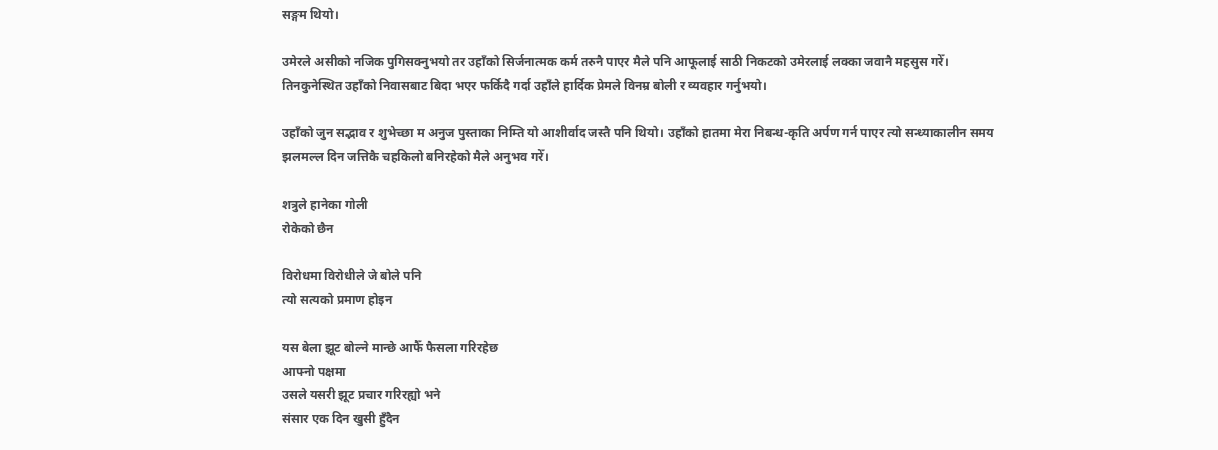सङ्गम थियो।

उमेरले असीको नजिक पुगिसक्नुभयो तर उहाँको सिर्जनात्मक कर्म तरुनै पाएर मैले पनि आफूलाई साठी निकटको उमेरलाई लक्का जवानै महसुस गरेँ।
तिनकुनेस्थित उहाँको निवासबाट बिदा भएर फर्किदै गर्दा उहाँले हार्दिक प्रेमले विनम्र बोली र व्यवहार गर्नुभयो।

उहाँको जुन सद्भाव र शुभेच्छा म अनुज पुस्ताका निम्ति यो आशीर्वाद जस्तै पनि थियो। उहाँको हातमा मेरा निबन्ध-कृति अर्पण गर्न पाएर त्यो सन्ध्याकालीन समय झलमल्ल दिन जत्तिकै चहकिलो बनिरहेको मैले अनुभव गरेँ।

शत्रुले हानेका गोली
रोकेको छैन

विरोधमा विरोधीले जे बोले पनि
त्यो सत्यको प्रमाण होइन

यस बेला झूट बोल्ने मान्छे आफैँ फैसला गरिरहेछ
आफ्नो पक्षमा
उसले यसरी झूट प्रचार गरिरह्यो भने
संसार एक दिन खुसी हुँदैन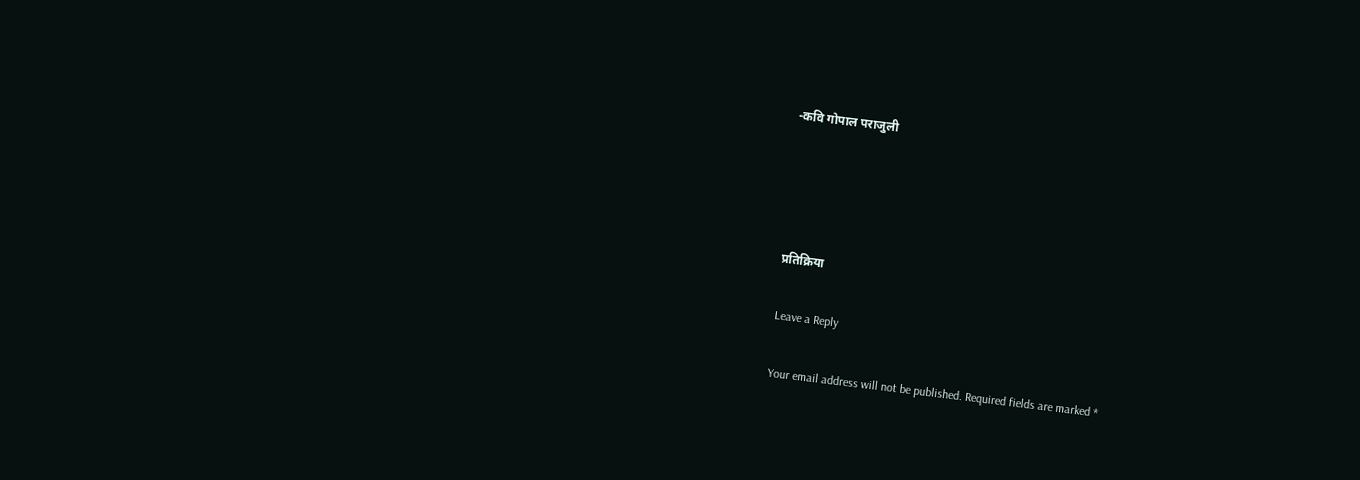-कवि गोपाल पराजुली




प्रतिक्रिया

Leave a Reply

Your email address will not be published. Required fields are marked *